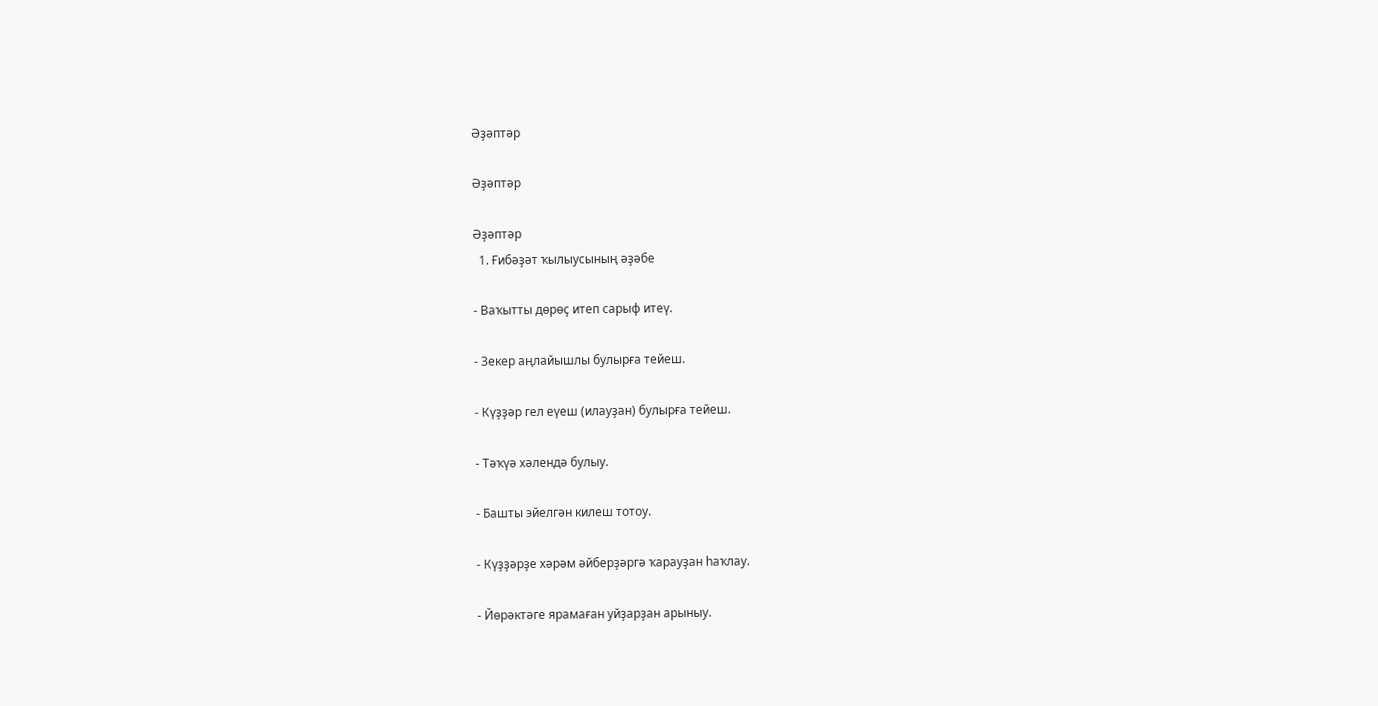Әҙәптәр

Әҙәптәр

Әҙәптәр
  1. Ғибәҙәт ҡылыусының әҙәбе

- Ваҡытты дөрөҫ итеп сарыф итеү.

- Зекер аңлайышлы булырға тейеш.

- Күҙҙәр гел еүеш (илауҙан) булырға тейеш.

- Тәҡүә хәлендә булыу.

- Башты эйелгән килеш тотоу.

- Күҙҙәрҙе хәрәм әйберҙәргә ҡарауҙан һаҡлау.

- Йөрәктәге ярамаған уйҙарҙан арыныу.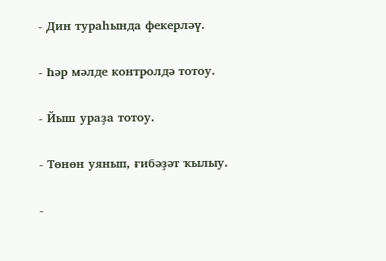- Дин тураһында фекерләү.

- Һәр мәлде контролдә тотоу.

- Йыш ураҙа тотоу.

- Төнөн уянып, ғибәҙәт ҡылыу.

-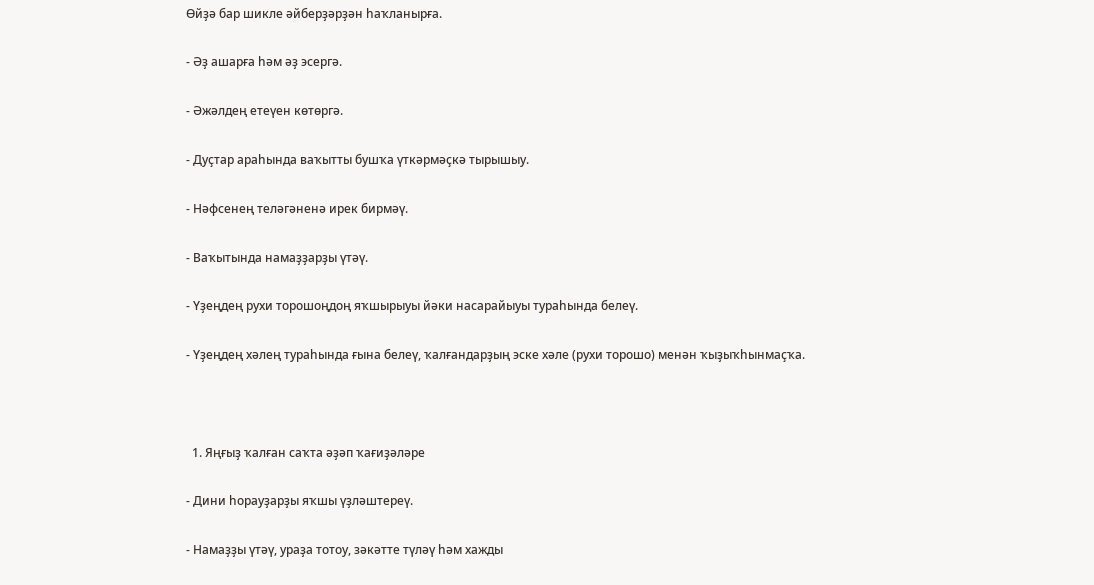Өйҙә бар шикле әйберҙәрҙән һаҡланырға.

- Әҙ ашарға һәм әҙ эсергә.

- Әжәлдең етеүен көтөргә.

- Дуҫтар араһында ваҡытты бушҡа үткәрмәҫкә тырышыу.

- Нәфсенең теләгәненә ирек бирмәү.

- Ваҡытында намаҙҙарҙы үтәү.

- Үҙеңдең рухи торошоңдоң яҡшырыуы йәки насарайыуы тураһында белеү.

- Үҙеңдең хәлең тураһында ғына белеү, ҡалғандарҙың эске хәле (рухи торошо) менән ҡыҙыҡһынмаҫҡа.



  1. Яңғыҙ ҡалған саҡта әҙәп ҡағиҙәләре

- Дини һорауҙарҙы яҡшы үҙләштереү.

- Намаҙҙы үтәү, ураҙа тотоу, зәкәтте түләү һәм хажды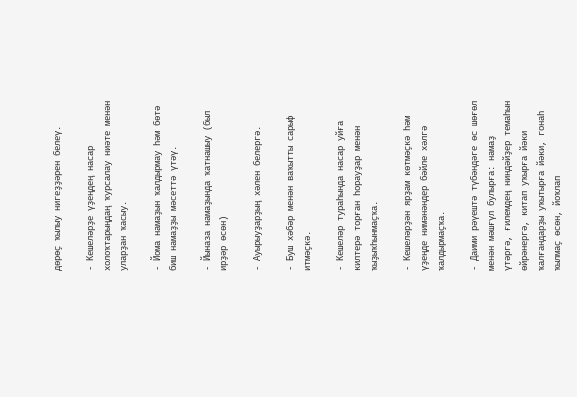дөрөҫ ҡылыу нигеҙҙәрен белеү.

- Кешеләрҙе үҙеңдең насар холоҡтарыңдаң ҡурсалау ниәте менән уларҙан ҡасыу.

- Йома намаҙын ҡалдырмау һәм бөтә биш намаҙҙы мәсеттә үтәү.

- Йыназа намаҙында ҡатнашыу (был ирҙәр өсөн)

- Ауырыуҙарҙың хәлен белергә.

- Буш хәбәр менән ваҡытты сарыф итмәҫкә.

- Кешеләр тураһында насар уйға килтерә торған һорауҙар менән ҡыҙыҡһынмаҫҡа.

- Кешеләрҙән ярҙам көтмәҫкә һәм үҙеңде нимәнәндер бәйле хәлгә ҡалдырмаҫҡа.

- Даими рәүештә түбәндәге өс шөғөл менән мәшғүл булырға: намаҙ үтәргә, ғилемдең ниндәйҙер темаһын өйрәнергә, китап уҡырға йәки ҡалғандарҙы уҡытырға йәки, гонаһ ҡылмаҫ өсөн, йоҡлап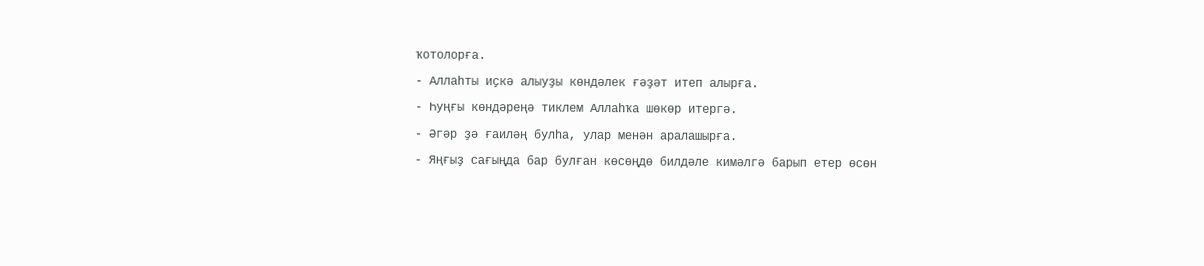ҡотолорға.

- Аллаһты иҫкә алыуҙы көндәлек ғәҙәт итеп алырға.

- Һуңғы көндәреңә тиклем Аллаһҡа шөкөр итергә.

- Әгәр ҙә ғаиләң булһа, улар менән аралашырға.

- Яңғыҙ сағыңда бар булған көсөңдө билдәле кимәлгә барып етер өсөн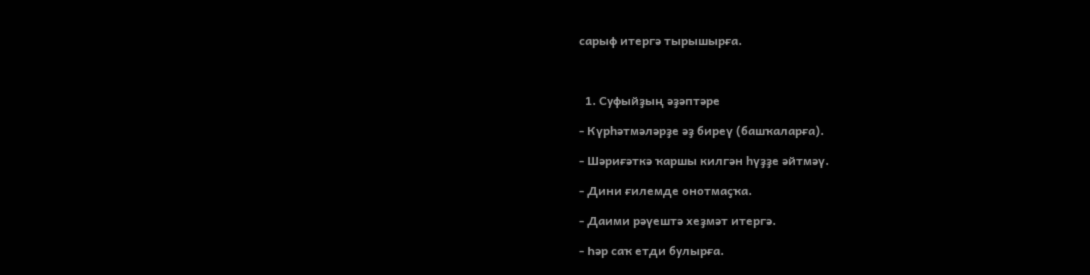сарыф итергә тырышырға.



  1. Суфыйҙың әҙәптәре

- Күрһәтмәләрҙе әҙ биреү (башҡаларға).

- Шәриғәткә ҡаршы килгән һүҙҙе әйтмәү.

- Дини ғилемде онотмаҫҡа.

- Даими рәүештә хеҙмәт итергә.

- Һәр саҡ етди булырға.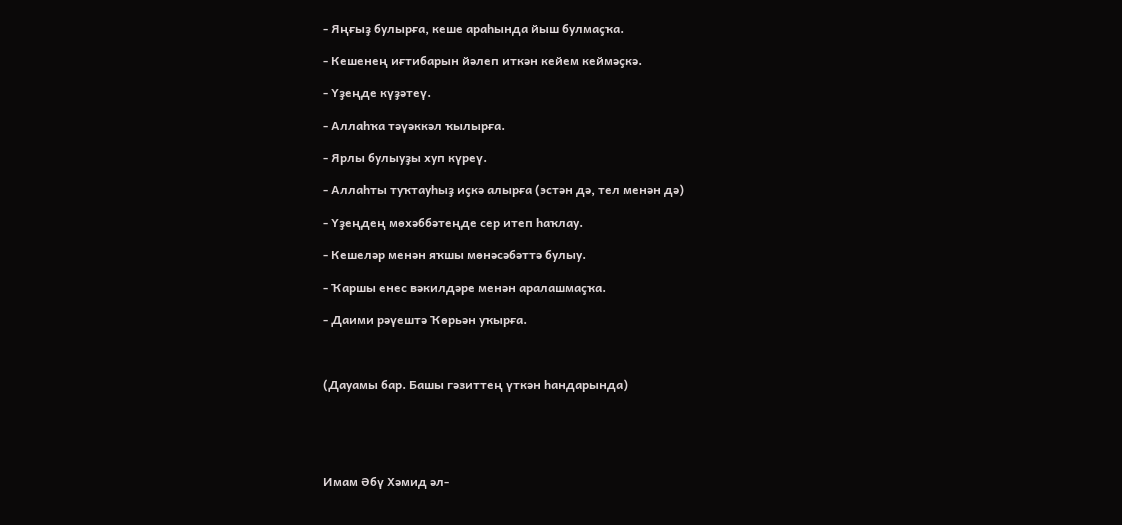- Яңғыҙ булырға, кеше араһында йыш булмаҫҡа.

- Кешенең иғтибарын йәлеп иткән кейем кеймәҫкә.

- Үҙеңде күҙәтеү.

- Аллаһҡа тәүәккәл ҡылырға.

- Ярлы булыуҙы хуп күреү.

- Аллаһты туҡтауһыҙ иҫкә алырға (эстән дә, тел менән дә)

- Үҙеңдең мөхәббәтеңде сер итеп һаҡлау.

- Кешеләр менән яҡшы мөнәсәбәттә булыу.

- Ҡаршы енес вәкилдәре менән аралашмаҫҡа.

- Даими рәүештә Ҡөрьән уҡырға.



(Дауамы бар. Башы гәзиттең үткән һандарында)





Имам Әбү Хәмид әл-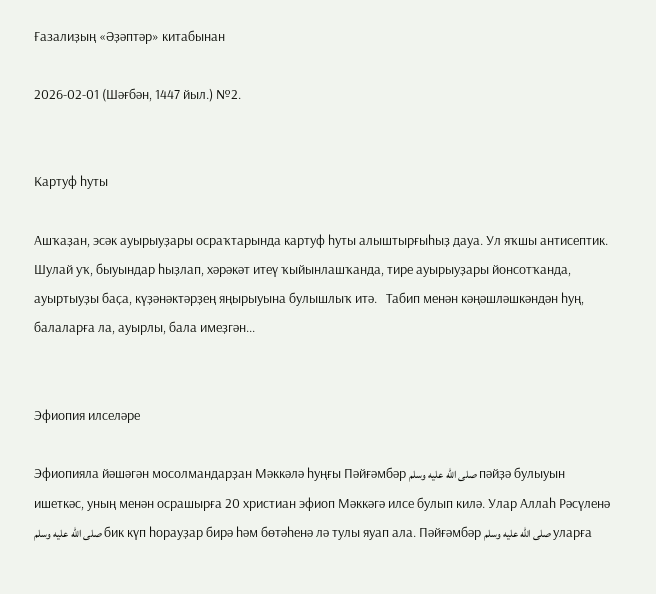Ғазалиҙың «Әҙәптәр» китабынан

2026-02-01 (Шәғбән, 1447 йыл.) №2.


Картуф һуты

Ашҡаҙан, эсәк ауырыуҙары осраҡтарында картуф һуты алыштырғыһыҙ дауа. Ул яҡшы антисептик. Шулай уҡ, быуындар һыҙлап, хәрәкәт итеү ҡыйынлашҡанда, тире ауырыуҙары йонсотҡанда, ауыртыуҙы баҫа, күҙәнәктәрҙең яңырыуына булышлыҡ итә.   Табип менән кәңәшләшкәндән һуң, балаларға ла, ауырлы, бала имеҙгән...


Эфиопия илселәре

Эфиопияла йәшәгән мосолмандарҙан Мәккәлә һуңғы Пәйғәмбәр صلى الله عليه وسلم пәйҙә булыуын ишеткәс, уның менән осрашырға 20 христиан эфиоп Мәккәгә илсе булып килә. Улар Аллаһ Рәсүленә صلى الله عليه وسلم бик күп һорауҙар бирә һәм бөтәһенә лә тулы яуап ала. Пәйғәмбәр صلى الله عليه وسلم уларға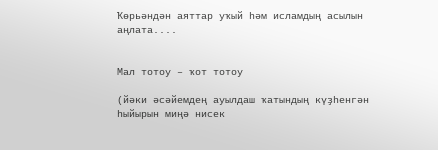Ҡөрьәндән аяттар уҡый һәм исламдың асылын аңлата....


Мал тотоу – ҡот тотоу

(йәки әсәйемдең ауылдаш ҡатындың күҙһенгән һыйырын миңә нисек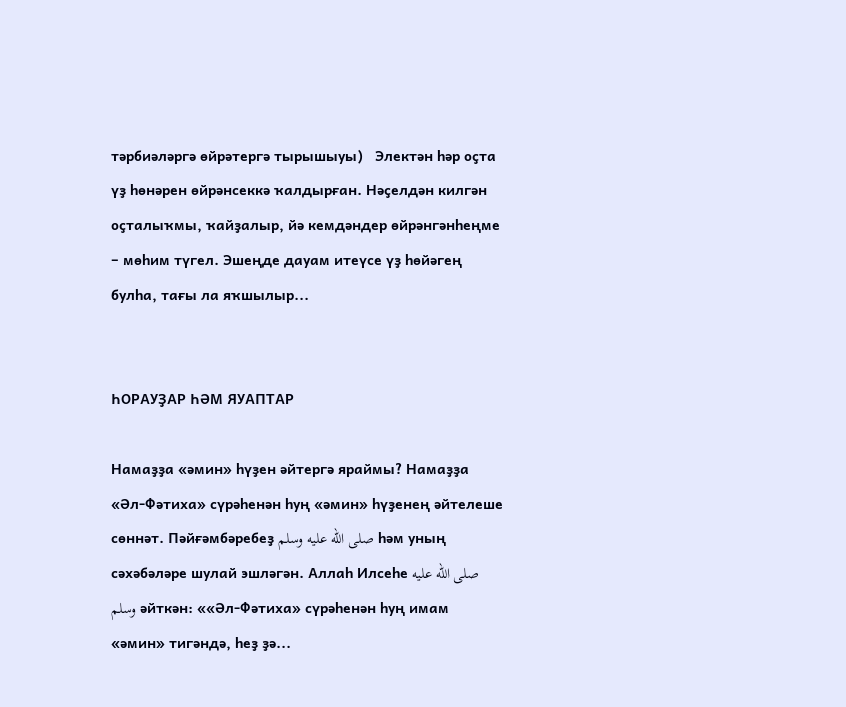тәрбиәләргә өйрәтергә тырышыуы)   Электән һәр оҫта үҙ һөнәрен өйрәнсеккә ҡалдырған. Нәҫелдән килгән оҫталыҡмы, ҡайҙалыр, йә кемдәндер өйрәнгәнһеңме – мөһим түгел. Эшеңде дауам итеүсе үҙ һөйәгең булһа, тағы ла яҡшылыр...


ҺОРАУҘАР ҺӘМ ЯУАПТАР

Намаҙҙа «әмин» һүҙен әйтергә яраймы? Намаҙҙа «Әл-Фәтиха» сүрәһенән һуң «әмин» һүҙенең әйтелеше сөннәт. Пәйғәмбәребеҙ صلى الله عليه وسلم һәм уның сәхәбәләре шулай эшләгән. Аллаһ Илсеһе صلى الله عليه وسلم әйткән: ««Әл-Фәтиха» сүрәһенән һуң имам «әмин» тигәндә, һеҙ ҙә...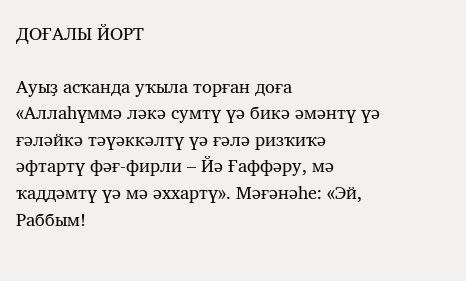ДОҒАЛЫ ЙОРТ

Ауыҙ асҡанда уҡыла торған доға «Аллаһүммә ләкә сумтү үә бикә әмәнтү үә ғәләйкә тәүәккәлтү үә ғәлә ризҡиҡә әфтартү фәғ-фирли – Йә Ғаффәру, мә ҡаддәмтү үә мә әххартү». Мәғәнәһе: «Эй, Раббым!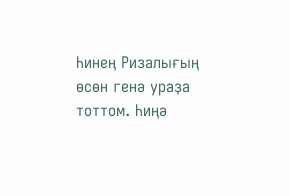Һинең Ризалығың өсөн генә ураҙа тоттом. Һиңә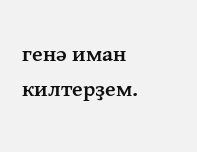генә иман килтерҙем.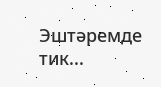Эштәремде тик...